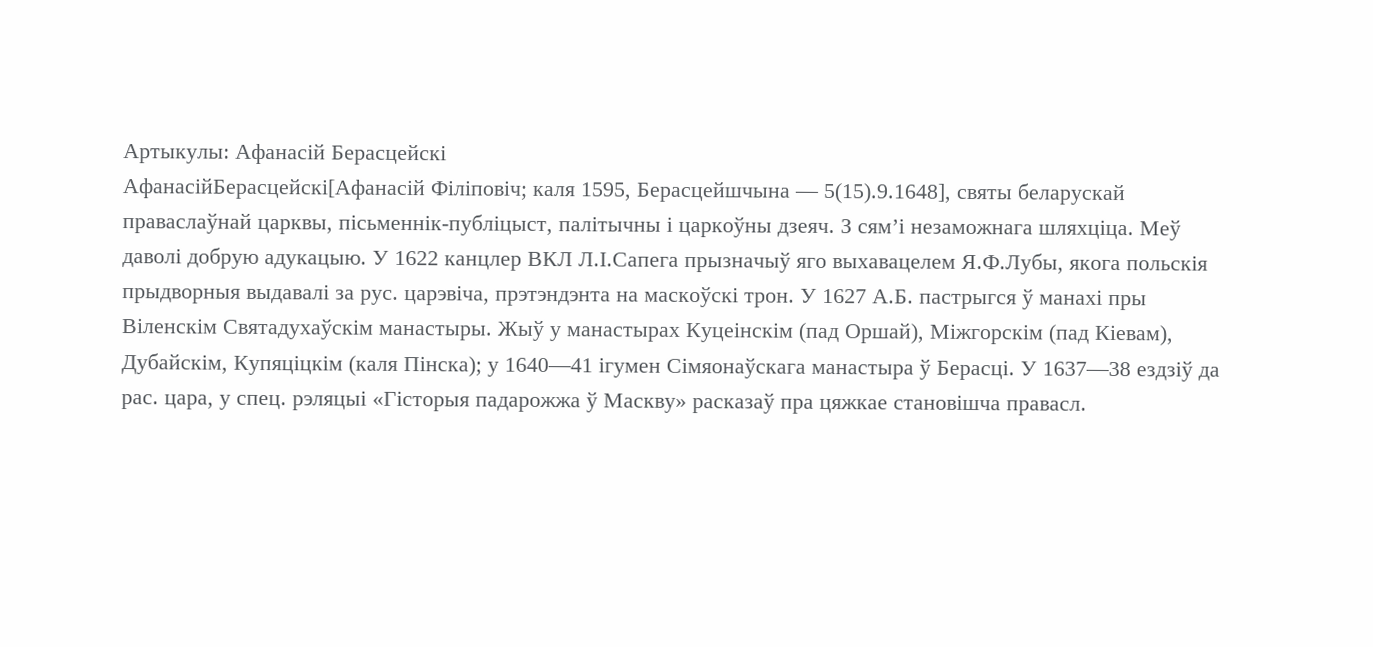Артыкулы: Афанасій Берасцейскі
АфанасійБерасцейскі[Афанасій Філіповіч; каля 1595, Берасцейшчына — 5(15).9.1648], святы беларускай праваслаўнай царквы, пісьменнік-публіцыст, палітычны і царкоўны дзеяч. З сям’і незаможнага шляхціца. Меў даволі добрую адукацыю. У 1622 канцлер ВКЛ Л.І.Сапега прызначыў яго выхавацелем Я.Ф.Лубы, якога польскія прыдворныя выдавалі за рус. царэвіча, прэтэндэнта на маскоўскі трон. У 1627 А.Б. пастрыгся ў манахі пры Віленскім Святадухаўскім манастыры. Жыў у манастырах Куцеінскім (пад Оршай), Міжгорскім (пад Кіевам), Дубайскім, Купяціцкім (каля Пінска); у 1640—41 ігумен Сімяонаўскага манастыра ў Берасці. У 1637—38 ездзіў да рас. цара, у спец. рэляцыі «Гісторыя падарожжа ў Маскву» расказаў пра цяжкае становішча правасл.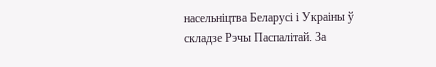насельніцтва Беларусі і Украіны ў складзе Рэчы Паспалітай. За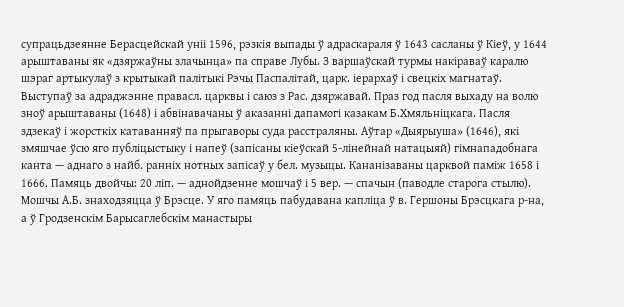супрацьдзеянне Берасцейскай уніі 1596, рэзкія выпады ў адраскараля ў 1643 сасланы ў Кіеў, у 1644 арыштаваны як «дзяржаўны злачынца» па справе Лубы. З варшаўскай турмы накіраваў каралю шэраг артыкулаў з крытыкай палітыкі Рэчы Паспалітай, царк. іерархаў і свецкіх магнатаў. Выступаў за адраджэнне правасл. царквы і саюз з Рас. дзяржавай. Праз год пасля выхаду на волю зноў арыштаваны (1648) і абвінавачаны ў аказанні дапамогі казакам Б.Хмяльніцкага. Пасля здзекаў і жорсткіх катаванняў па прыгаворы суда расстраляны. Аўтар «Дыярыуша» (1646), які змяшчае ўсю яго публіцыстыку і напеў (запісаны кіеўскай 5-лінейнай натацыяй) гімнападобнага канта — аднаго з найб. ранніх нотных запісаў у бел. музыцы. Кананізаваны царквой паміж 1658 і 1666. Памяць двойчы: 20 ліп. — аднойдзенне мошчаў і 5 вер. — спачын (паводле старога стылю). Мошчы А.Б. знаходзяцца ў Брэсце. У яго памяць пабудавана капліца ў в. Гершоны Брэсцкага р-на, а ў Гродзенскім Барысаглебскім манастыры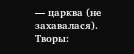— царква (не захавалася).
Творы: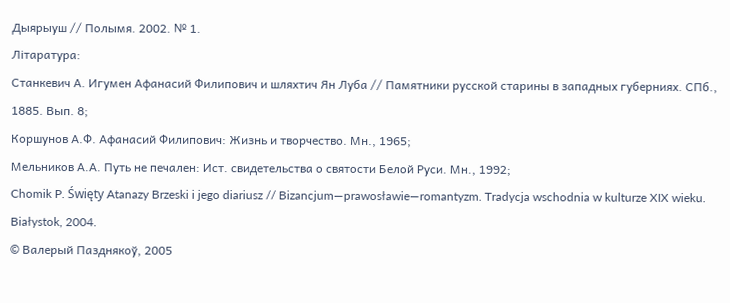Дыярыуш // Полымя. 2002. № 1.
Літаратура:
Станкевич А. Игумен Афанасий Филипович и шляхтич Ян Луба // Памятники русской старины в западных губерниях. СПб., 1885. Вып. 8;
Коршунов А.Ф. Афанасий Филипович: Жизнь и творчество. Мн., 1965;
Мельников А.А. Путь не печален: Ист. свидетельства о святости Белой Руси. Мн., 1992;
Chomik P. Święty Atanazy Brzeski i jego diariusz // Bizancjum—prawosławie—romantyzm. Tradycja wschodnia w kulturze XIX wieku. Białystok, 2004.
© Валерый Пазднякоў, 2005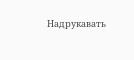Надрукавать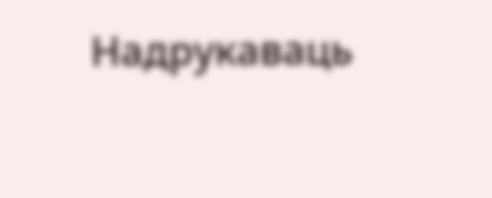Надрукаваць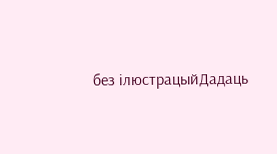без ілюстрацыйДадаць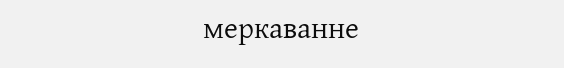меркаванне